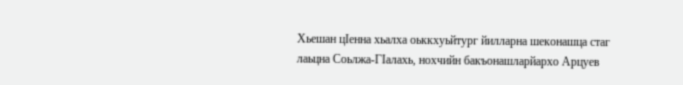Хьешан цIенна хьалха оьккхуьйтург йилларна шеконашца стаг лаьцна Соьлжа-ГIалахь, нохчийн бакъонашларйархо Арцуев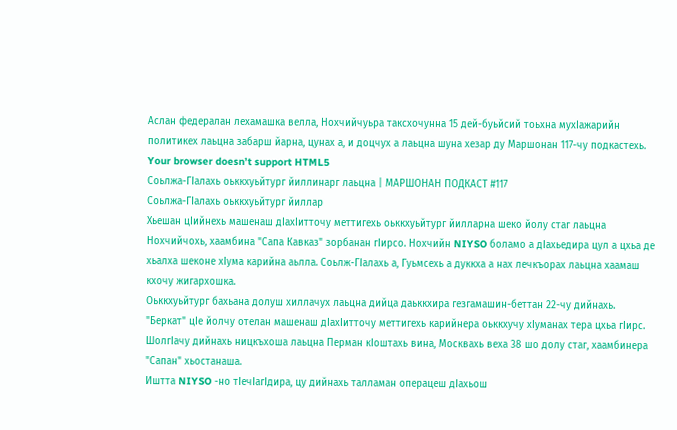Аслан федералан лехамашка велла, Нохчийчуьра таксхочунна 15 дей-буьйсий тоьхна мухIажарийн политикех лаьцна забарш йарна, цунах а, и доцчух а лаьцна шуна хезар ду Маршонан 117-чу подкастехь.
Your browser doesn’t support HTML5
Соьлжа-ГIалахь оьккхуьйтург йиллинарг лаьцна | МАРШОНАН ПОДКАСТ #117
Соьлжа-ГIалахь оьккхуьйтург йиллар
Хьешан цIийнехь машенаш дIахIитточу меттигехь оьккхуьйтург йилларна шеко йолу стаг лаьцна Нохчийчохь, хаамбина "Сапа Кавказ" зорбанан гIирсо. Нохчийн NIYSO боламо а дIахьедира цул а цхьа де хьалха шеконе хӀума карийна аьлла. Соьлж-ГӀалахь а, Гуьмсехь а дуккха а нах лечкъорах лаьцна хаамаш кхочу жигархошка.
Оьккхуьйтург бахьана долуш хиллачух лаьцна дийца даьккхира гезгамашин-беттан 22-чу дийнахь. "Беркат" цIе йолчу отелан машенаш дӀахӀитточу меттигехь карийнера оьккхучу хӀуманах тера цхьа гIирс. ШолгӀачу дийнахь ницкъхоша лаьцна Перман кӀоштахь вина, Москвахь веха 38 шо долу стаг, хаамбинера "Сапан" хьостанаша.
Иштта NIYSO -но тӀечӀагӀдира, цу дийнахь талламан операцеш дӀахьош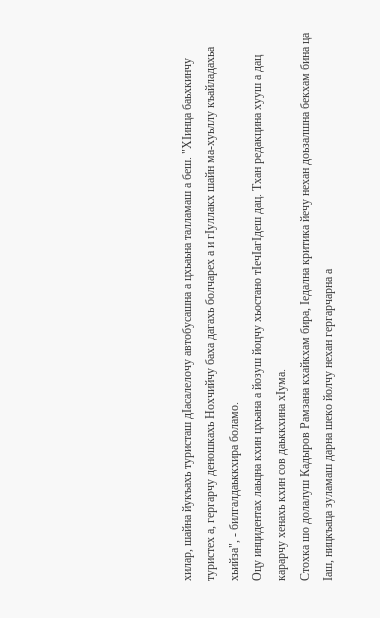хилар, шайна йукъахь туристаш дӀасалелочу автобусашна а цхьаьна талламаш а беш. "ХӀинца баьхкинчу туристех а, гергарчу деношкахь Нохчийчу баха дагахь болчарех а и гIуллакх шайн ма-хуьллу къайладахьа хьийза", - билгалдаьккхира боламо.
Оцу инцидентах лаьцна кхин цхьана а йозуш йоцчу хьостано тӀечӀагӀдеш дац. Тхан редакцина хууш а дац карарчу хенахь кхин сов даьккхина хIума.
Стохка шо долалуш Кадыров Рамзана кхайкхам бира, Ӏедална критика йечу нехан доьзалшна бекхам бина ца Iаш, ницкъаца зуламаш дарна шеко йолчу нехан гергарчарна а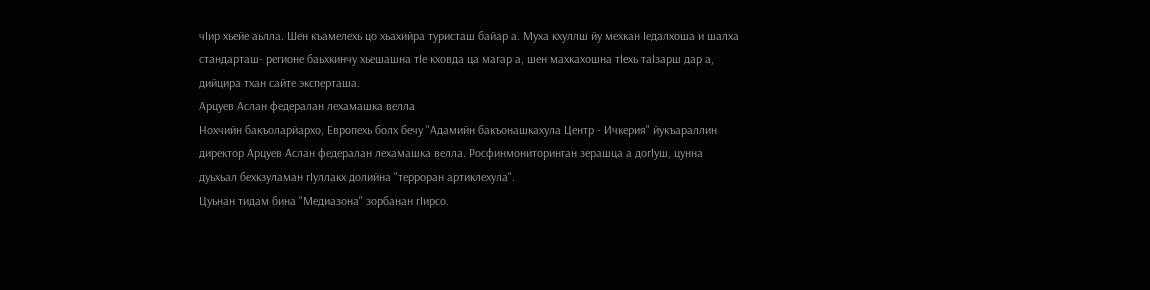чIир хьейе аьлла. Шен къамелехь цо хьахийра туристаш байар а. Муха кхуллш йу мехкан Iедалхоша и шалха стандарташ- регионе баьхкинчу хьешашна тIе кховда ца магар а, шен махкахошна тIехь таIзарш дар а, дийцира тхан сайте эксперташа.
Арцуев Аслан федералан лехамашка велла
Нохчийн бакъоларйархо, Европехь болх бечу "Адамийн бакъонашкахула Центр - Ичкерия" йукъараллин директор Арцуев Аслан федералан лехамашка велла. Росфинмониторинган зерашца а догIуш, цунна дуьхьал бехкзуламан гIуллакх долийна "терроран артиклехула".
Цуьнан тидам бина "Медиазона" зорбанан гIирсо.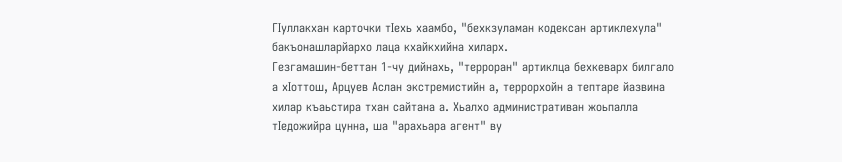ГIуллакхан карточки тIехь хаамбо, "бехкзуламан кодексан артиклехула" бакъонашларйархо лаца кхайкхийна хиларх.
Гезгамашин-беттан 1-чу дийнахь, "терроран" артиклца бехкеварх билгало а хIоттош, Арцуев Аслан экстремистийн а, террорхойн а тептаре йазвина хилар къаьстира тхан сайтана а. Хьалхо административан жоьпалла тIедожийра цунна, ша "арахьара агент" ву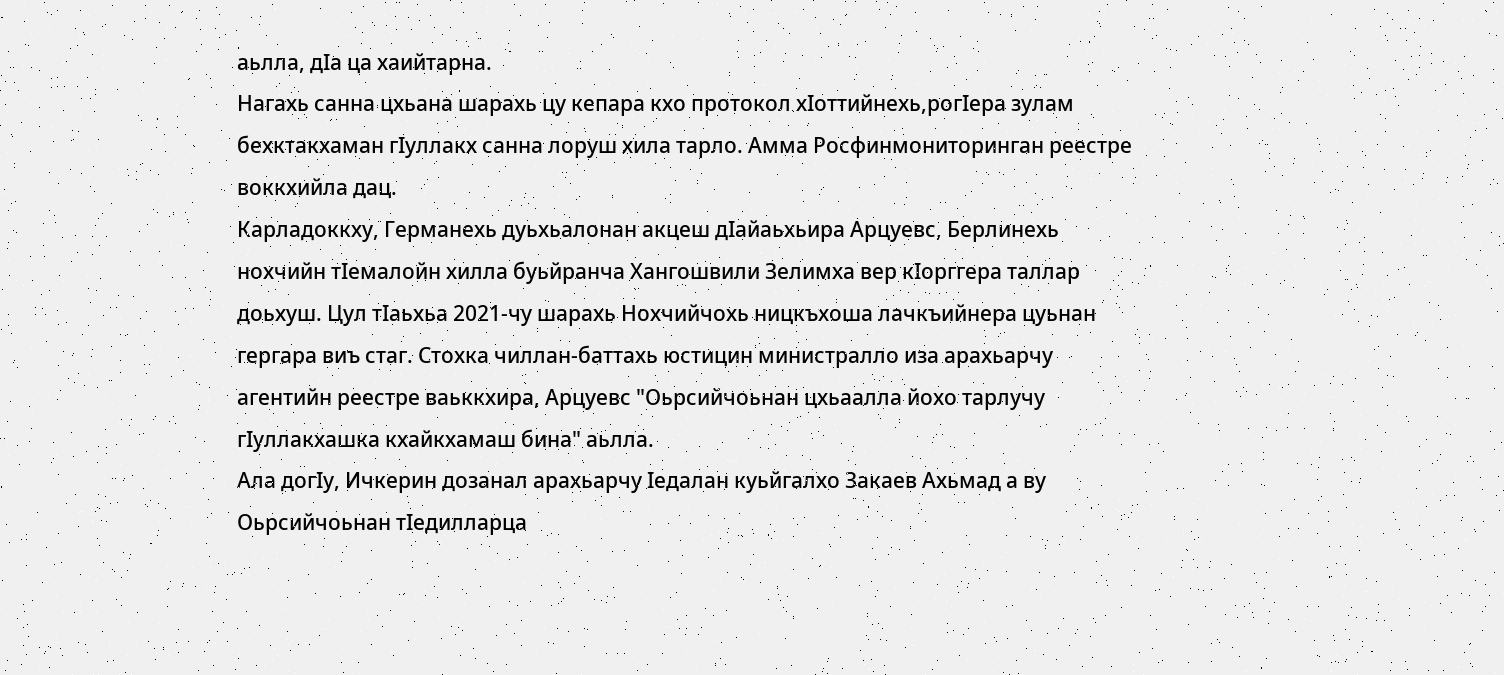аьлла, дIа ца хаийтарна.
Нагахь санна цхьана шарахь цу кепара кхо протокол хIоттийнехь,рогӀера зулам бехктакхаман гӀуллакх санна лоруш хила тарло. Амма Росфинмониторинган реестре воккхийла дац.
Карладоккху, Германехь дуьхьалонан акцеш дӀайаьхьира Арцуевс, Берлинехь нохчийн тIемалойн хилла буьйранча Хангошвили Зелимха вер кӀорггера таллар доьхуш. Цул тӀаьхьа 2021-чу шарахь Нохчийчохь ницкъхоша лачкъийнера цуьнан гергара виъ стаг. Стохка чиллан-баттахь юстицин министралло иза арахьарчу агентийн реестре ваьккхира, Арцуевс "Оьрсийчоьнан цхьаалла йохо тарлучу гӀуллакхашка кхайкхамаш бина" аьлла.
Ала догIу, Ичкерин дозанал арахьарчу Iедалан куьйгалхо Закаев Ахьмад а ву Оьрсийчоьнан тIедилларца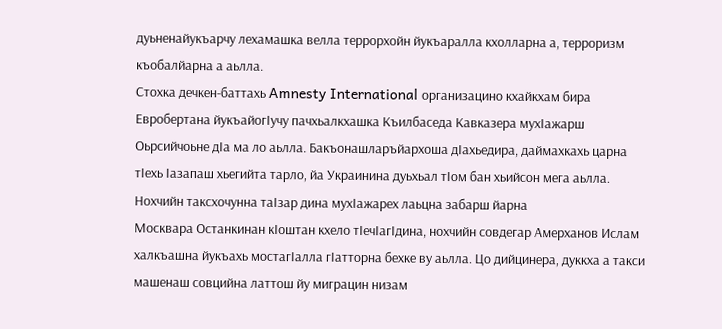дуьненайукъарчу лехамашка велла террорхойн йукъаралла кхолларна а, терроризм къобалйарна а аьлла.
Стохка дечкен-баттахь Amnesty International организацино кхайкхам бира Евробертана йукъайогӀучу пачхьалкхашка Къилбаседа Кавказера мухӀажарш Оьрсийчоьне дӀа ма ло аьлла. Бакъонашларъйархоша дӀахьедира, даймахкахь царна тIехь Iазапаш хьегийта тарло, йа Украинина дуьхьал тӀом бан хьийсон мега аьлла.
Нохчийн таксхочунна таIзар дина мухIажарех лаьцна забарш йарна
Москвара Останкинан кӀоштан кхело тӀечӀагӀдина, нохчийн совдегар Амерханов Ислам халкъашна йукъахь мостагIалла гIатторна бехке ву аьлла. Цо дийцинера, дуккха а такси машенаш совцийна латтош йу миграцин низам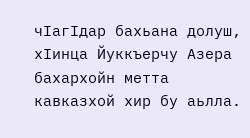чIагIдар бахьана долуш, хIинца Йуккъерчу Азера бахархойн метта кавказхой хир бу аьлла.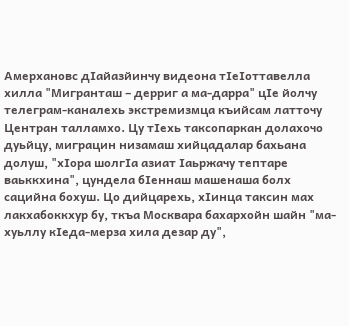Амерхановс дӀайазйинчу видеона тIеIоттавелла хилла "Мигранташ – дерриг а ма-дарра" цIе йолчу телеграм-каналехь экстремизмца къийсам латточу Центран талламхо. Цу тӀехь таксопаркан долахочо дуьйцу, миграцин низамаш хийцадалар бахьана долуш, "хӀора шолгIа азиат Ӏаьржачу тептаре ваьккхина", цундела бӀеннаш машенаша болх сацийна бохуш. Цо дийцарехь, хIинца таксин мах лакхабоккхур бу, ткъа Москвара бахархойн шайн "ма-хуьллу кIеда-мерза хила дезар ду",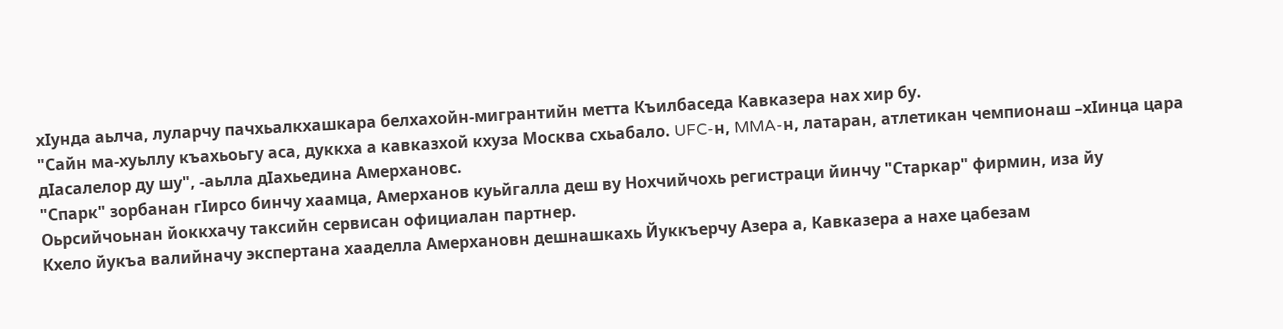хӀунда аьлча, луларчу пачхьалкхашкара белхахойн-мигрантийн метта Къилбаседа Кавказера нах хир бу.
"Сайн ма-хуьллу къахьоьгу аса, дуккха а кавказхой кхуза Москва схьабало. UFC-н, MMA-н, латаран, атлетикан чемпионаш –хӀинца цара дIасалелор ду шу", -аьлла дӀахьедина Амерхановс.
"Спарк" зорбанан гIирсо бинчу хаамца, Амерханов куьйгалла деш ву Нохчийчохь регистраци йинчу "Старкар" фирмин, иза йу Оьрсийчоьнан йоккхачу таксийн сервисан официалан партнер.
Кхело йукъа валийначу экспертана хааделла Амерхановн дешнашкахь Йуккъерчу Азера а, Кавказера а нахе цабезам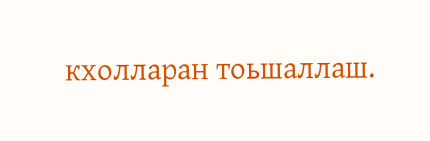кхолларан тоьшаллаш.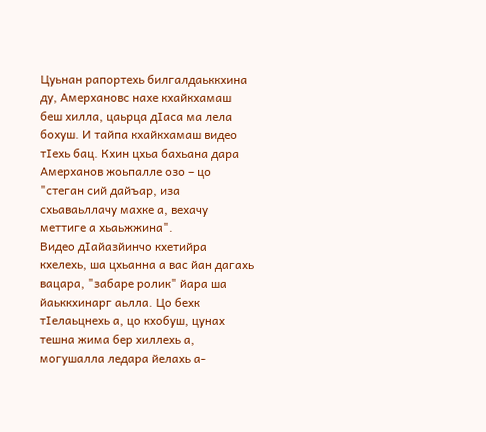Цуьнан рапортехь билгалдаьккхина ду, Амерхановс нахе кхайкхамаш беш хилла, цаьрца дIаса ма лела бохуш. И тайпа кхайкхамаш видео тӀехь бац. Кхин цхьа бахьана дара Амерханов жоьпалле озо – цо "стеган сий дайъар, иза схьаваьллачу махке а, вехачу меттиге а хьаьжжина".
Видео дIайазйинчо кхетийра кхелехь, ша цхьанна а вас йан дагахь вацара, "забаре ролик" йара ша йаьккхинарг аьлла. Цо бехк тIелаьцнехь а, цо кхобуш, цунах тешна жима бер хиллехь а, могушалла ледара йелахь а-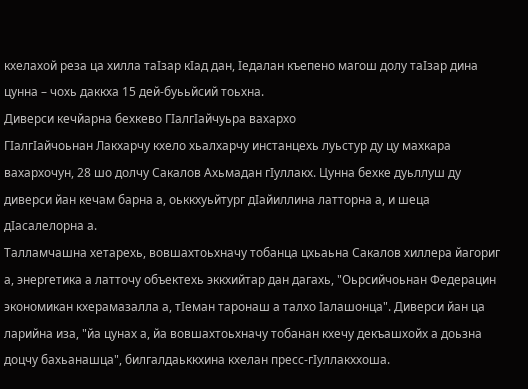кхелахой реза ца хилла таIзар кIад дан, Iедалан къепено магош долу таIзар дина цунна – чохь даккха 15 дей-буььйсий тоьхна.
Диверси кечйарна бехкево ГIалгIайчуьра вахархо
ГӀалгӀайчоьнан Лакхарчу кхело хьалхарчу инстанцехь луьстур ду цу махкара вахархочун, 28 шо долчу Сакалов Ахьмадан гӀуллакх. Цунна бехке дуьллуш ду диверси йан кечам барна а, оьккхуьйтург дIайиллина латторна а, и шеца дӀасалелорна а.
Талламчашна хетарехь, вовшахтоьхначу тобанца цхьаьна Сакалов хиллера йагориг а, энергетика а латточу объектехь эккхийтар дан дагахь, "Оьрсийчоьнан Федерацин экономикан кхерамазалла а, тӀеман таронаш а талхо Ӏалашонца". Диверси йан ца ларийна иза, "йа цунах а, йа вовшахтоьхначу тобанан кхечу декъашхойх а доьзна доцчу бахьанашца", билгалдаьккхина кхелан пресс-гӀуллакххоша.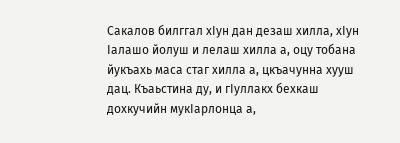Сакалов билггал хIун дан дезаш хилла, хIун Iалашо йолуш и лелаш хилла а, оцу тобана йукъахь маса стаг хилла а, цкъачунна хууш дац. Къаьстина ду, и гӀуллакх бехкаш дохкучийн мукIарлонца а,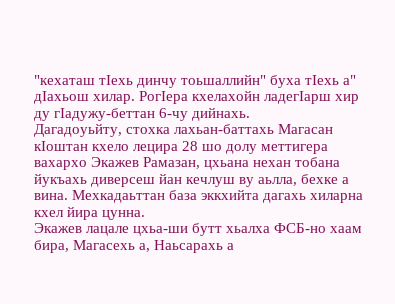"кехаташ тIехь динчу тоьшаллийн" буха тIехь а" дIахьош хилар. РогӀера кхелахойн ладегӀарш хир ду гIадужу-беттан 6-чу дийнахь.
Дагадоуьйту, стохка лахьан-баттахь Магасан кӀоштан кхело лецира 28 шо долу меттигера вахархо Экажев Рамазан, цхьана нехан тобана йукъахь диверсеш йан кечлуш ву аьлла, бехке а вина. Мехкадаьттан база эккхийта дагахь хиларна кхел йира цунна.
Экажев лацале цхьа-ши бутт хьалха ФСБ-но хаам бира, Магасехь а, Наьсарахь а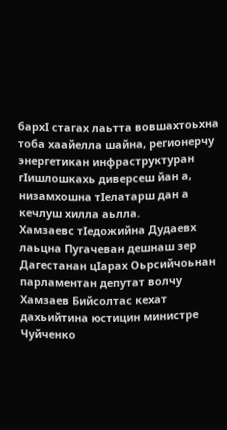бархI стагах лаьтта вовшахтоьхна тоба хаайелла шайна, регионерчу энергетикан инфраструктуран гIишлошкахь диверсеш йан а, низамхошна тӀелатарш дан а кечлуш хилла аьлла.
Хамзаевс тIедожийна Дудаевх лаьцна Пугачеван дешнаш зер
Дагестанан цIарах Оьрсийчоьнан парламентан депутат волчу Хамзаев Бийсолтас кехат дахьийтина юстицин министре Чуйченко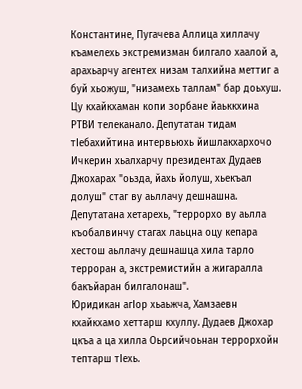Константине, Пугачева Аллица хиллачу къамелехь экстремизман билгало хаалой а, арахьарчу агентех низам талхийна меттиг а буй хьожуш, "низамехь таллам" бар доьхуш.
Цу кхайкхаман копи зорбане йаьккхина РТВИ телеканало. Депутатан тидам тӀебахийтина интервьюхь йишлакхархочо Ичкерин хьалхарчу президентах Дудаев Джохарах "оьзда, йахь йолуш, хьекъал долуш" стаг ву аьллачу дешнашна. Депутатана хетарехь, "террорхо ву аьлла къобалвинчу стагах лаьцна оцу кепара хестош аьллачу дешнашца хила тарло терроран а, экстремистийн а жигаралла бакъйаран билгалонаш".
Юридикан агӀор хьаьжча, Хамзаевн кхайкхамо хеттарш кхуллу. Дудаев Джохар цкъа а ца хилла Оьрсийчоьнан террорхойн тептарш тӀехь.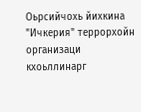Оьрсийчохь йихкина "Ичкерия" террорхойн организаци кхоьллинарг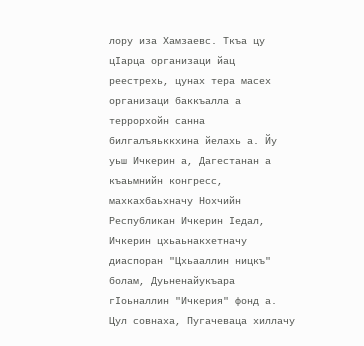лору иза Хамзаевс. Ткъа цу цӀарца организаци йац реестрехь, цунах тера масех организаци баккъалла а террорхойн санна билгалъяьккхина йелахь а. Йу уьш Ичкерин а, Дагестанан а къаьмнийн конгресс, махкахбаьхначу Нохчийн Республикан Ичкерин Ӏедал, Ичкерин цхьаьнакхетначу диаспоран "Цхьааллин ницкъ" болам, Дуьненайукъара гIоьналлин "Ичкерия" фонд а.
Цул совнаха, Пугачеваца хиллачу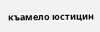къамело юстицин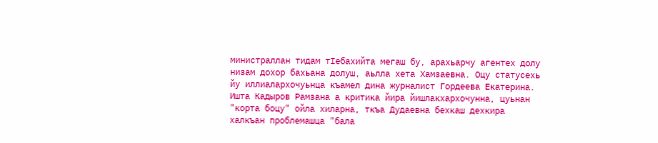министраллан тидам тӀебахийта мегаш бу, арахьарчу агентех долу низам дохор бахьана долуш, аьлла хета Хамзаевна. Оцу статусехь йу иллиалархочуьнца къамел дина журналист Гордеева Екатерина.
Ишта Кадыров Рамзана а критика йира йишлакхархочунна, цуьнан "корта боцу" ойла хиларна, ткъа Дудаевна бехкаш дехкира халкъан проблемашца "бала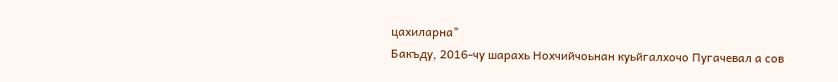цахиларна"
Бакъду, 2016-чу шарахь Нохчийчоьнан куьйгалхочо Пугачевал а сов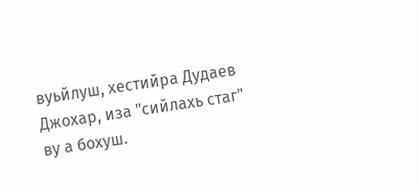вуьйлуш, хестийра Дудаев Джохар, иза "сийлахь стаг" ву а бохуш.